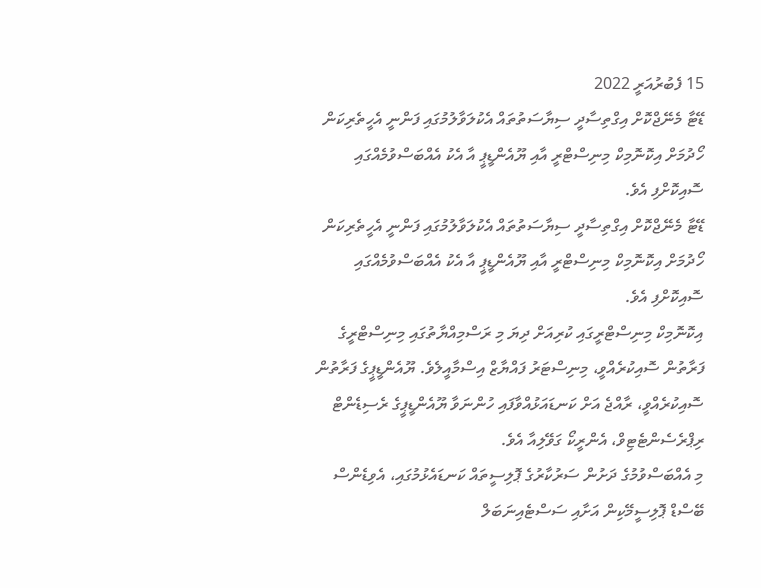15 ފެބުރުއަރީ 2022
ޑޭޓާ މެނޭޖްކޮށް އިގްތިސާދީ ސިޔާސަތުތައް އެކުލަވާލުމުގައި ފަންނީ އެހީތެރިކަން ހޯދުމަށް އިކޮނޮމިކް މިނިސްޓްރީ އާއި ޔޫއެންޑީޕީ އާ އެކު އެއްބަސްވުމެއްގައި ސޮއިކޮށްފި އެވެ.
ޑޭޓާ މެނޭޖްކޮށް އިގްތިސާދީ ސިޔާސަތުތައް އެކުލަވާލުމުގައި ފަންނީ އެހީތެރިކަން ހޯދުމަށް އިކޮނޮމިކް މިނިސްޓްރީ އާއި ޔޫއެންޑީޕީ އާ އެކު އެއްބަސްވުމެއްގައި ސޮއިކޮށްފި އެވެ.
އިކޮނޮމިކް މިނިސްޓްރީގައި ކުރިއަށް ދިޔަ މި ރަސްމިއްޔާތުގައި މިނިސްޓްރީގެ ފަރާތުން ސޮއިކުރެއްވީ، މިނިސްޓަރު ފައްޔާޒް އިސްމާއީލެވެ. ޔޫއެންޑީޕީގެ ފަރާތުން ސޮއިކުރެއްވީ، ރާއްޖެ އަށް ކަނޑައަޅުއްވާފައި ހުންނަވާ ޔޫއެންޑީޕީގެ ރެސިޑެންޓް ރިޕްރެސެންޓެޓިވް، އެންރީކޯ ގަވޭލިއާ އެވެ.
މި އެއްބަސްވުމުގެ ދަށުން ސަރުކާރުގެ ޕޮލިސީތައް ކަނޑައެޅުމުގައި، އެވިޑެންސް ބޭސްޑް ޕޮލިސީމޭކިން އަށާއި ސަސްޓެއިނަބަލް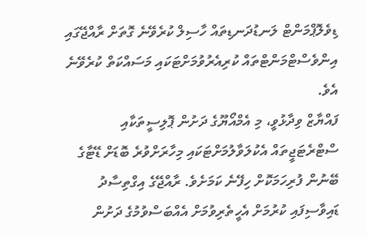ޑިވެލޮޕްމަންޓް ލަނޑުދަނޑިތައް ހާސިލް ކުރެވޭނެ ގޮތަށް ރާއްޖޭގައި އިންވެސްޓްމަންޓްތައް ކުރިއެރުވުމަށްޓަކައި މަސައްކަތް ކުރެވޭނެ އެވެ.
ފައްޔާޒް ވިދާޅުވީ، މި އެމްއޯޔޫގެ ދަށުން ޕޮލިސީތަކާއި ސްޓްރެޓަޖީތައް އެކުލަވާލުމަށްޓަކައި މިހާރަށްވުރެ ބޮޑަށް ޑޭޓާގެ ބޭނުން ފުރިހަމަކޮށް ހިފޭނެ ކަމަށެވެ. ރާއްޖޭގެ އިގްތިސާދު ޑައިވާސިފައި ކުރުމަށް އެހީތެރިވުމަށް އެއްބަސްވުމުގެ ދަށުން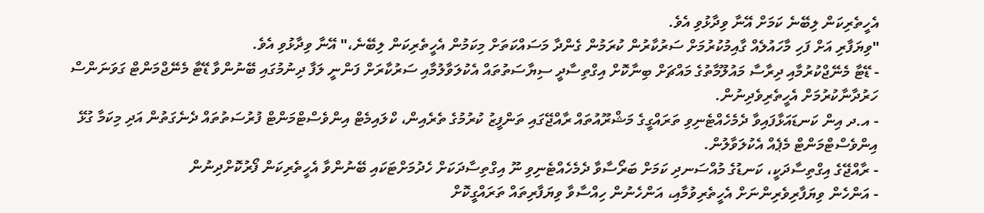އެހީތެރިކަން ލިބޭނެ ކަމަށް އޭނާ ވިދާޅުވި އެވެ.
"ވިޔަފާރި އަށް ފަހި މާހައުލެއް ގާއިމުކުރުމަށް ސަރުކާރުން ކުރަމުން ގެންދާ މަސައްކަތަށް މިކަމުން އެހީތެރިކަން ލިބޭނެ،" އޭނާ ވިދާޅުވި އެވެ.
- ޑޭޓާ މެނޭޖްކުރުމާއި ދިރާސާ މައުލޫމާތުގެ މައްޗަށް ބިނާކޮށް އިގްތިސާދީ ސިޔާސަތުތައް އެކުލަވާލުމާއި ސަރުކާރަށް ފަންނީ ލަފާ ދިނުމުގައި ބޭނުންވާ ޑޭޓާ މެނޭޖްމަންޓް ގަވަނަންސް ހަރުދާނާކުރުމަށް އެހީތެރިވެދިނުން.
- އ.ދ އިން ކަނޑައަޅާފައިވާ ދެމެހެއްޓެނިވި ތަރައްގީގެ މަޝްރޫއުތައް ރާއްޖޭގައި ތަންފީޒު ކުރުމުގެ ތެރެއިން، ކްލައިމެޓް އިންވެސްޓްމަންޓް ފުރުސަތުތައް ދެނެގަތުން އަދި މިކަމާ ގުޅޭ އިންވެސްޓްމަންޓް މެޕެއް އެކުލަވާލުން.
- ރާއްޖޭގެ އިގްތިސާދަކީ، ކަނޑުގެ މުއްސަނދި ކަމަށް ބަރޯސާވާ ދެމެހެއްޓެނިވި ނޫ އިގްތިސާދަކަށް ހެދުމަށްޓަކައި ބޭނުންވާ އެހީތެރިކަން ފޯރުކޮށްދިނުން
- އަންހެން ވިޔަފާރިވެރިންނަށް އެހީތެރިވުމާއި، އަންހެނުން ހިއްސާވާ ވިޔަފާރިތައް ތަރައްގީކޮށް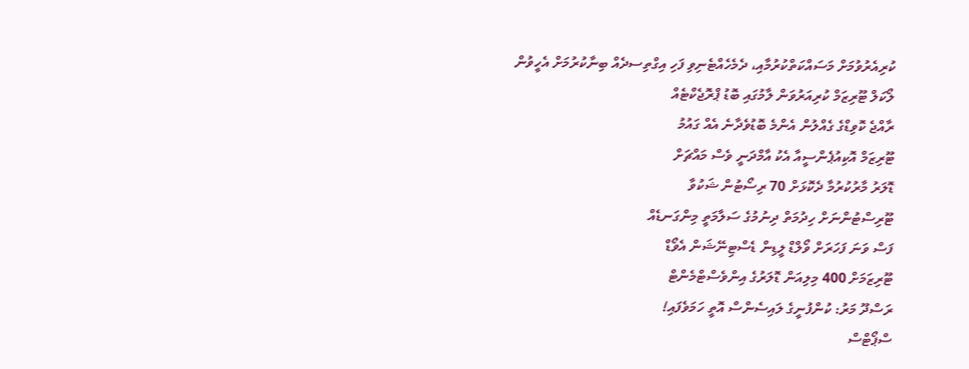ކުރިއެރުވުމަށް މަސައްކަތްކުރުމާއި، ދެމެހެއްޓެނިވި ފަހި އިގްތިސދެއް ބިނާކުރުމަށް އެހީވުން
ލޯކަލް ޓޫރިޒަމް ކުރިއަރުވަން ލާމުގައި ބޮޑު ޕްރޮޖެކްޓެއް
ރާއްޖެ ކޮވިޑްގެ ގެއްލުން އެންމެ ބޮޑުވެދާނެ އެއް ގައުމު
ޓޫރިޒަމް އޮކިއުޕެންސީއާ އެކު އާމްދަނީ ވެސް މައްޗަށް
ޑޮލަރު މާރުކުރުމާ ދެކޮޅަށް 70 ރިސޯޓުން ޝަކުވާ
ޓޫރިސްޓުންނަށް ހިދުމަތް ދިނުމުގެ ސަލާމަތީ މިންގަނޑެއް
ފަސް ވަނަ ފަހަރަށް ވޯލްޑް ލީޑިން ޑެސްޓިނޭޝަން އެވޯޑް
ޓޫރިޒަމަށް 400 މިލިއަން ޑޮލަރުގެ އިންވެސްޓްމެންޓް
ރަސްދޫ މަރު: ކުންފުނީގެ ލައިސެންސް އޮތީ ހަމަވެފައި!
ސްޕޯޓްސް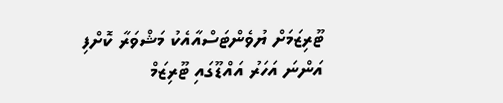ޓޫރިޒަމަށް ޔުވެންޓަސްއާއެކު މަޝްވަރާ ކޮށްފި
އަންނަ އަހަރު އައްޑޫގައި ޓޫރިޒަމް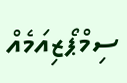ސިމްޕޯޒިއަމެއް